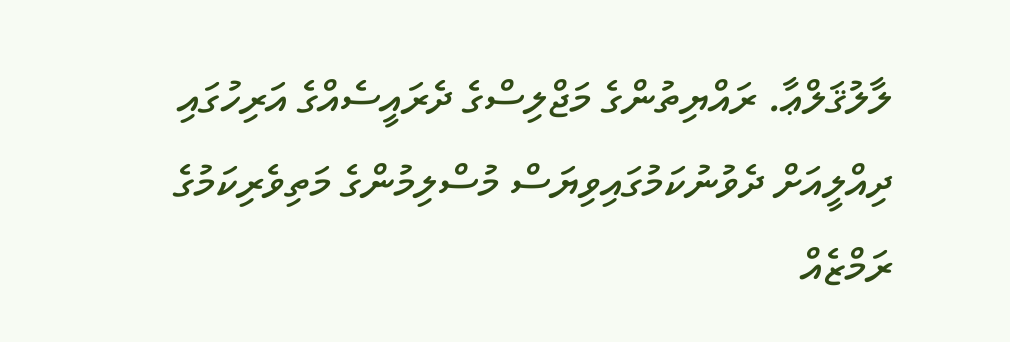ލާލުޤަލްޢާ. ރައްޔިތުންގެ މަޖްލިސްގެ ދެރައީސެއްގެ އަރިހުގައި ދިއްލީއަށް ދެވުނުކަމުގައިވިޔަސް މުސްލިމުންގެ މަތިވެރިކަމުގެ ރަމްޒެއް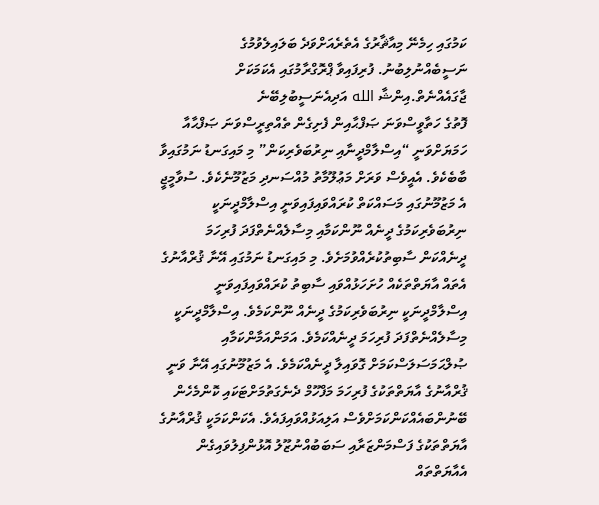ކަމުގައި ހިމެނޭ މިއާޘާރުގެ އެތެރެއަށްވަދެ ބަލައިލެވުމުގެ ނަސީބެއްނުލިބުނު. ފުރިފައިވާ ޕްރޮގްރާމުގައި އެކަމަކަށް ޖާގައެއްނެތް.އިންޝާ الله އަދިއެނަސީބުލިބޭނެ
ފޮތުގެ ހަތާވީސްވަނަ ޞަފްޙާއިން ފެށިގެން ތެއްތިރީސްވަނަ ޞަފްޙާއާ ހަމަޔަށްވަނީ “އިސްލާމްދީނާއި ނިރުބަވެރިކަން” މި މައިގަނޑު ނަމުގައިވާ ބާބެކެވެ. އެއީވެސް ވަރަށް މަޢުލޫމާތު މުއްސަނދި މަޒުމޫނެކެވެ. ސުވާމީޖީ އެ މަޒުމޫނުގައި މަސައްކަތް ކުރައްވައިފައިވަނީ އިސްލާމްދީނަކީ ނިރުބަވެރިކަމުގެ ދީނެއް ނޫންކަމާއި މިސާލެއްނެތްފަދަ ފުރިހަމަ ދީނެއްކަން ސާބިތުކުރެއްވުމަށެވެ. މި މައިގަނޑު ނަމުގައި އޭނާ ޤުރްއާނުގެ އެތައް އާޔަތްތަކެއް ހުށަހަޅުއްވައި ސާބިތު ކުރައްވައިފައިވަނީ އިސްލާމްދީނަކީ ނިރުބަވެރިކަމުގެ ދީނެއް ނޫންކަމެވެ. އިސްލާމްދީނަކީ މިސާލެއްނެތްފަދަ ފުރިހަމަ ދީނެއްކަމެވެ. އަމަންއަމާންކަމާއި ޞުލްޙަމަސަލަސްކަމަށް ގޮވައިލާ ދީނެއްކަމެވެ. އެ މަޒުމޫނުގައި އޭނާ ވަނީ ޤުރްއާނުގެ އާޔަތްތަކުގެ ފުރިހަމަ މަފްހޫމް ދެނެގަތުމަށްޓަކައި ކޮންމެހެން ބޭނުންބައެއްކަންކަމަށްވެސް އަލިއަޅުއްވައިފައެވެ. އެކަންކަމަކީ ޤުރްއާނުގެ އާޔަތްތަކުގެ ފަސްމަންޒަރާއި ސަބަބުއްނުޒޫލު އޮޅުންފިލުވައިގެން އެއާޔަތްތައް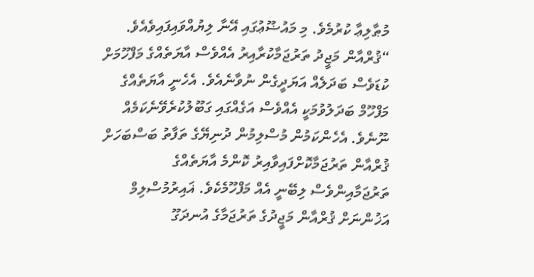މުޠާލިޢާ ކުރުމެވެ. މި މައުޟޫޢުގައި އޭނާ ލިޔުއްވައިފައިވެއެވެ.
“ޤުރްއާން މަޖީދު ތަރުޖަމާކުރާއިރު އެއްވެސް އާޔަތެއްގެ މަފްހޫމަށް ކުޑަވެސް ބަދަލެއް އަޔަދީގެން ނުވާނެއެވެ. އެހެނީ އާޔަތެއްގެ މަފްހޫމް ބަދަލުވުމަކީ އެއްވެސް އަގެއްގައި ގަބޫލުކުރެވޭނެކަމެއް ނޫނެވެ. އެހެންކަމުން މުސްލިމުން ދުނިޔޭގެ ތަފާތު ބަސްބަހަށް ޤުރްއާން ތަރުޖަމާކޮށްފައިވާއިރު ކޮންމެ އާޔަތެއްގެ ތަރުޖަމާއިންވެސް ލިބޭނީ އެއް މަފްހޫމެކެވެ. ޣައިރުމުސްލިމް އަޚުންނަށް ޤުރްއާން މަޖީދުގެ ތަރުޖަމާގެ އުނދަގޫ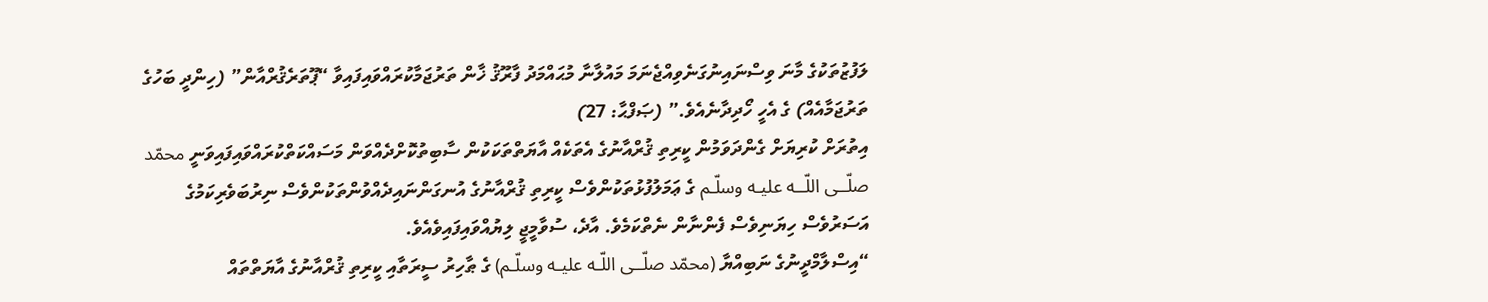ލަފުޒުތަކުގެ މާނަ ވިސްނައިނުގަނެވިއްޖެނަމަ މައުލާނާ މުޙައްމަދު ފާރޫޤު ޚާން ތަރުޖަމާކުރައްވައިފައިވާ “ޕޫތަރެޤުރްއާން” (ހިންދީ ބަހުގެ ތަރުޖަމާއެއް) ގެ އެހީ ހޯދިދާނެއެވެ.” (ޞަފްޙާ: 27)
އިތުރަށް ކުރިޔަށް ގެންދަވަމުން ކީރިތި ޤުރްއާނުގެ އެތަކެއް އާޔަތްތަކަކުން ސާބިތުކޮށްދެއްވަން މަސައްކަތްކުރައްވައިފައިވަނީ محمّد صلّــى اللّــه عليـه وسلّـم ގެ ޢަމަލުފުޅުތަކުންވެސް ކީރިތި ޤުރްއާނުގެ އުނގަންނައިދެއްވުންތަކުންވެސް ނިރުބަވެރިކަމުގެ އަސަރުވެސް ހިޔަނިވެސް ފެންނާން ނެތްކަމެވެ. އާދެ، ސުވާމީޖީ ލިޔުއްވައިފައިވެއެވެ.
“އިސްލާމްދީނުގެ ނަބިއްޔާ (محمّد صلّــى اللّـه عليـه وسلّـم) ގެ ޠާހިރު ސީރަތާއި ކީރިތި ޤުރްއާނުގެ އާޔަތްތައް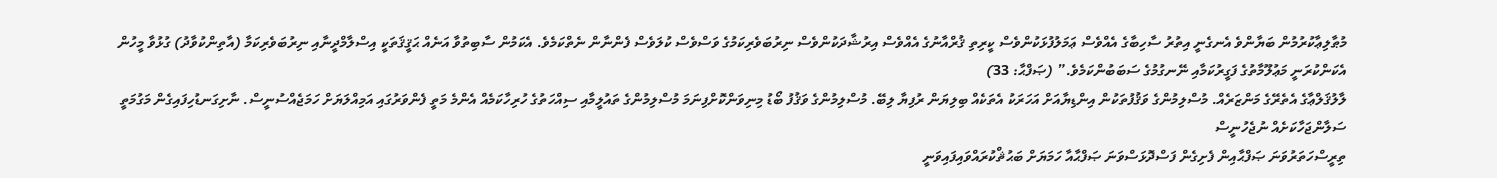މުޠާލިޢާކުރުމުން ބަޔާންވެ އެނގެނީ އިތުރު ސާހިބާގެ އެއްވެސް ޢަމަލުފުޅަކުންވެސް ކީރިތި ޤުރްއާނުގެ އެއްވެސް އިރުޝާދަކުންވެސް ނިރުބަވެރިކަމުގެ ވަސްވެސް ކުލަވެސް ފެންނާން ނެތްކަމެވެ. އެކަމުން ސާބިތުވާ އަނެއް ޙަޤީޤަތަކީ އިސްލާމްދީނާއި ނިރުބަވެރިކަމާ (އާތިންކުވާދު) ގުޅުވާ މީހުން އެކަންކުރަނީ މަޢުލޫމާތުގެ ފަގީރުކަމާއި ނޭނގުމުގެ ސަބަބުންކަމެވެ.” (ޞަފްޙާ: 33)
ލާލުޤަލްޢާގެ އެތެރޭގެ މަންޒަރެއް. މުސްލިމުންގެ ވަޤުފުތަކުން އިންޑިޔާއަށް އަހަރަކު އެތަކެއް ބިލިޔަން ރުފިޔާ ލިބޭ. މުސްލިމުންގެ ވަޤުފު ބޯޑު މިނިވަންކޮށްފިނަމަ މުސްލިމުންގެ ތައުލީމާއި ސިއްހަތުގެ ހުރިހާކަމެއް އެންމެ މަތީ ފެންވަރުގައި އަމިއްލަޔަށް ހަމަޖެއްސުނީސް. ނާށިގަނޑުހިފައިގެން މަގުމަތީ ސަލާންޖަހާކަށެއް ނުޖެހުނީސް
ތިރީސްހަތަރުވަނަ ޞަފްޙާއިން ފެށިގެން ފަސްދޮޅަސްވަނަ ޞަފްޙާއާ ހަމަޔަށް ބަޙުޘްކުރައްވައިފައިވަނީ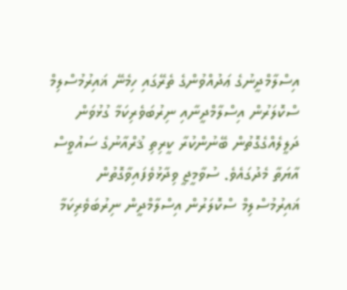އިސްލާމްދީނުގެ ޢަދުއްވުންގެ ތެރޭގައި ހިމެނޭ ޣައިރުމުސްލިމް ސްކޮލަރުން އިސްލާމްދީނާއި ނިރުބަވެރިކަމާ ގުޅުވަން ދަލީލެއްގެގޮތުން ބޭނުންކުރާ ކީރިތި ޤުރްއާނުގެ ސައުވީސް އާޔަތާ މެދުގައެވެ. ސުވާމީޖީ ވިދާޅުވެފައިވާގޮތުން ޣައިރުމުސްލިމް ސްކޮލަރުން އިސްލާމްދީން ނިރުބަވެރިކަމާ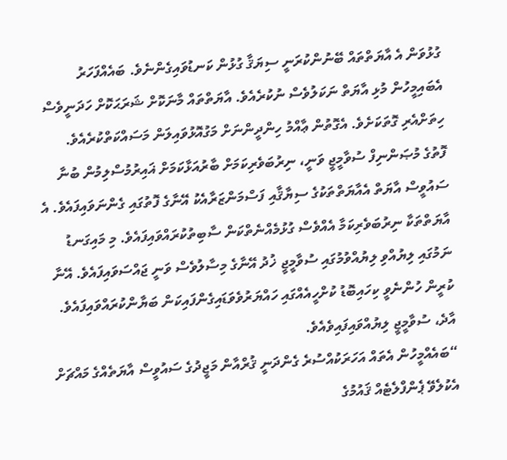ގުޅުވަން އެ އާޔަތްތައް ބޭނުންކުރަނީ ސިޔަޤާ ގުޅުން ކަނޑުވައިގެންނެވެ. ބައެއްފަހަރު އެބައިމީހުން މުޅި އާޔަތް ނަކަލުވެސް ނުކުރެއެވެ. އާޔަތްތައް މާނަކޮށް ޝަރަޙަކޮށް ހަދަނީވެސް ހިތަށްއެރި ގޮތަކަށެވެ. އެގޮތުން ޢާއްމު ހިންދީންނަށް މަގުއޮޅުވައިލަން މަސައްކަތްކުރެއެވެ.
ފޮތުގެ މުޞަންނިފް ސުވާމީޖީ ވަނީ، ނިރުބަވެރިކަމަށް ބާރުއަޅާކަމަށް ޣައިރުމުސްލިމުން ބުނާ ސައުވީސް އާޔަތް އެއާޔަތްތަކުގެ ސިޔާޤާއި ފަސްމަންޒަރާއެކު އޭނާގެ ފޮތުގައި ގެންނަވައިފައެވެ. އެ އާޔަތްތަކާ ނިރުބަވެރިކަމާ އެއްވެސް ގުޅުމެއްނެތްކަން ސާބިތުކުރައްވައިފައެވެ. މި މައިގަނޑު ނަމުގައި ލިޔުއްވި ލިޔުއްވުމުގައި ސުވާމީޖީ ޚުދު އޭނާގެ މިސާލުވެސް ވަނީ ޖައްސަވައިފައެވެ. އޭނާ ކުރީން ހުންނެވީ ކިހައިބޮޑު ކުށްހީއެއްގައި ހައްޔަރުވެވަޑައިގެންފައިކަން ބަޔާންކުރައްވައިފައެވެ. އާދެ، ސުވާމީޖީ ލިޔުއްވައިފައިވެއެވެ.
“ބައެއްމީހުން އެތައް އަހަރަކުއްސުރެ ގެންދަނީ ޤުރްއާން މަޖީދުގެ ސައުވީސް އާޔަތެއްގެ މައްޗަށް އެކުލެވޭ ޕެންފްލެޓެއް ޤައުމުގެ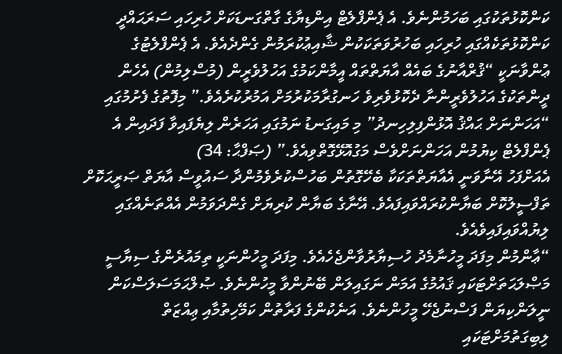ކަންކޮޅުތަކުގައި ބަހަމުންނެވެ. އެ ޕެންފްލެޓް އިންޑިޔާގެ ގާތްގަނޑަކަށް ހުރިހައި ސަރަޙައްދީ ކަންކޮޅުތަކެއްގައި ހުރިހައި ބަހުރުވަތަކަކުން ޝާއިޢުކުރަމުން ގެންދެއެވެ. އެ ޕެންފްލެޓުގެ ޢުންވާނަކީ “ޤުރްއާނުގެ ބައެއް އާޔަތްތައް އީމާންކަމުގެ އަހުލުވެރީން (މުސްލިމުން) އެހެން ދީންތަކުގެ އަހުލުވެރީންނާ ދެކޮޅުވެރިވެ ހަނގުރާމަކުރުމަށް އަމުރުކުރެއެވެ.” މިފޮތުގެ ފެށުމުގައި “އަހަންނަށް ޙައްޤު އޮޅުންފިލިހިނދު” މި މައިގަނޑު ނަމުގައި އަހަރެން ލިޔެފައިވާ ފަދައިން އެ ޕެންފްލެޓް ކިޔުމުން އަހަންނަށްވެސް މަގުއޮޅޭގޮތްވިއެވެ.” (ޞަފްޙާ: 34)
އެއަށްފަހު އޭނާވަނީ އެއާޔަތްތަކަކާ ބެހޭގޮތުން ބަހުސްކުރެވެމުންދާ ސައުވީސް އާޔަތް ޞަރީޙަކޮށް ތަފްސީލުކޮށް ބަޔާންކުރައްވައިފައެވެ. އޭނާގެ ބަޔާން ކުރިޔަށް ގެންދަވަމުން އެއްތަނެއްގައި ލިޔުއްވައިފައިވެއެވެ.
“ޢާންމުން މިފަދަ މީހުނާމެދު ހުސިޔާރުވާންޖެހެއެވެ. މިފަދަ މީހުންނަކީ ތިމައުރެންގެ ސިޔާސީ މަޞްލަޙަތަށްޓަކައި ޤައުމުގެ އަމަން ނަގައިލަން ބޭނުންވާ މީހުންނެވެ. ޞުލްޙަމަސަލަސްކަން ނީލަންކިޔަން ފަސްނުޖެހޭ މީހުންނެވެ. އަނެކުންގެ ފަރާތުން ކަމޭހިތުމާއި ޢިއްޒަތް ލިބިގަތުމަށްޓަކައި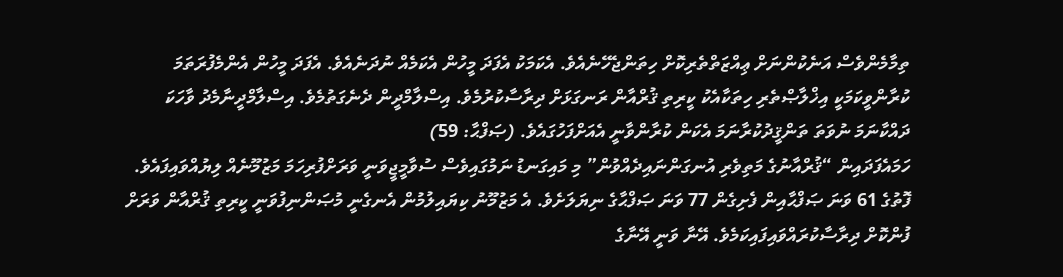ތިމާމެންވެސް އަނެކުންނަށް ޢިއްޒަތްތެރިކޮށް ހިތަންޖެހޭނެއެވެ. އެކަމަކު އެފަދަ މީހުން އެކަމެއް ނުދަނެއެވެ. އެފަދަ މީހުން އެންމެފުރަތަމަ ކުރާންވީކަމަކީ އިޚްލާޞްތެރި ހިތަކާއެކު ކީރިތި ޤުރްއާން ރަނގަޅަށް ދިރާސާކުރުމެވެ. އިސްލާމްދީން ދެނެގަތުމެވެ. އިސްލާމްދީނާމެދު ވާހަކަ ދައްކާނަމަ ނުވަތަ ތަންޤީދުކުރާނަމަ އެކަން ކުރާންވާނީ އެއަށްފަހުގައެވެ. (ޞަފްޙާ: 59)
ހަމައެފަދައިން “ޤުރްއާނުގެ މަތިވެރި އުނގަންނައިދެއްވުން” މި މައިގަނޑު ނަމުގައިވެސް ސުވާމީޖީވަނީ ވަރަށްފުރިހަމަ މަޒުމޫނެއް ލިޔުއްވައިފައެވެ. ފޮތުގެ 61 ވަނަ ޞަފްޙާއިން ފެށިގެން 77 ވަނަ ޞަފްޙާގެ ނިޔަލަށެވެ. އެ މަޒުމޫނު ކިޔައިލުމުން އެނގެނީ މުޞަންނިފުވަނީ ކީރިތި ޤުރްއާން ވަރަށް ފުންކޮށް ދިރާސާކުރައްވައިފައިކަމެވެ. އޭނާ ވަނީ އޭނާގެ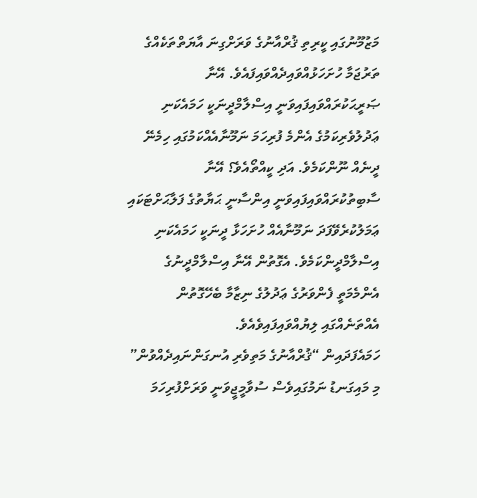މަޒުމޫނުގައި ކީރިތި ޤުރްއާނުގެ ވަރަށްގިނަ އާޔަތްތަކެއްގެ ތަރުޖަމާ ހުށަހަޅުއްވައިދެއްވައިފައެވެ. އޭނާ ޞަރީޙަކުރައްވައިފައިވަނީ އިސްލާމްދީނަކީ ހަމައެކަނި ޢަދުލުވެރިކަމުގެ އެންމެ ފުރިހަމަ ނަމޫނާއެއްކަމުގައި ހިމެނޭ ދީނެއް ނޫންކަމެވެ. އަދި ކީއްތޯއެވެ؟ އޭނާ ސާބިތުކުރައްވައިފައިވަނީ އިންސާނީ ޙަޔާތުގެ ފަލާޙަށްޓަކައި ޢަމަލުކުރެވޭފަދަ ނަމޫނާއެއް ހުށަހަޅާ ދީނަކީ ހަމައެކަނި އިސްލާމްދީންކަމެވެ. އެގޮތުން އޭނާ އިސްލާމްދީނުގެ އެންމެމަތީ ފެންވަރުގެ ޢަދުލުގެ ނިޒާމާ ބެހޭގޮތުން އެއްތަނެއްގައި ލިޔުއްވައިފައިވެއެވެ.
ހަމައެފަދައިން “ޤުރްއާނުގެ މަތިވެރި އުނގަންނައިދެއްވުން” މި މައިގަނޑު ނަމުގައިވެސް ސުވާމީޖީވަނީ ވަރަށްފުރިހަމަ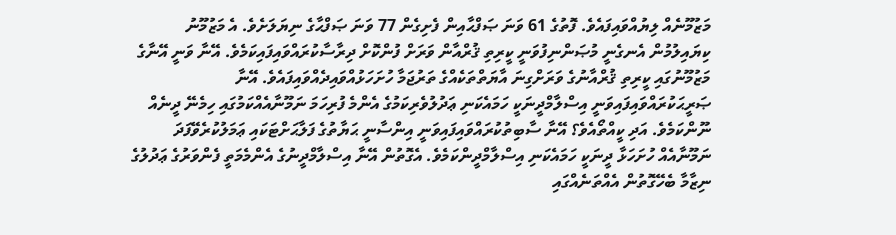މަޒުމޫނެއް ލިޔުއްވައިފައެވެ. ފޮތުގެ 61 ވަނަ ޞަފްޙާއިން ފެށިގެން 77 ވަނަ ޞަފްޙާގެ ނިޔަލަށެވެ. އެ މަޒުމޫނު ކިޔައިލުމުން އެނގެނީ މުޞަންނިފުވަނީ ކީރިތި ޤުރްއާން ވަރަށް ފުންކޮށް ދިރާސާކުރައްވައިފައިކަމެވެ. އޭނާ ވަނީ އޭނާގެ މަޒުމޫނުގައި ކީރިތި ޤުރްއާނުގެ ވަރަށްގިނަ އާޔަތްތަކެއްގެ ތަރުޖަމާ ހުށަހަޅުއްވައިދެއްވައިފައެވެ. އޭނާ ޞަރީޙަކުރައްވައިފައިވަނީ އިސްލާމްދީނަކީ ހަމައެކަނި ޢަދުލުވެރިކަމުގެ އެންމެ ފުރިހަމަ ނަމޫނާއެއްކަމުގައި ހިމެނޭ ދީނެއް ނޫންކަމެވެ. އަދި ކީއްތޯއެވެ؟ އޭނާ ސާބިތުކުރައްވައިފައިވަނީ އިންސާނީ ޙަޔާތުގެ ފަލާޙަށްޓަކައި ޢަމަލުކުރެވޭފަދަ ނަމޫނާއެއް ހުށަހަޅާ ދީނަކީ ހަމައެކަނި އިސްލާމްދީންކަމެވެ. އެގޮތުން އޭނާ އިސްލާމްދީނުގެ އެންމެމަތީ ފެންވަރުގެ ޢަދުލުގެ ނިޒާމާ ބެހޭގޮތުން އެއްތަނެއްގައި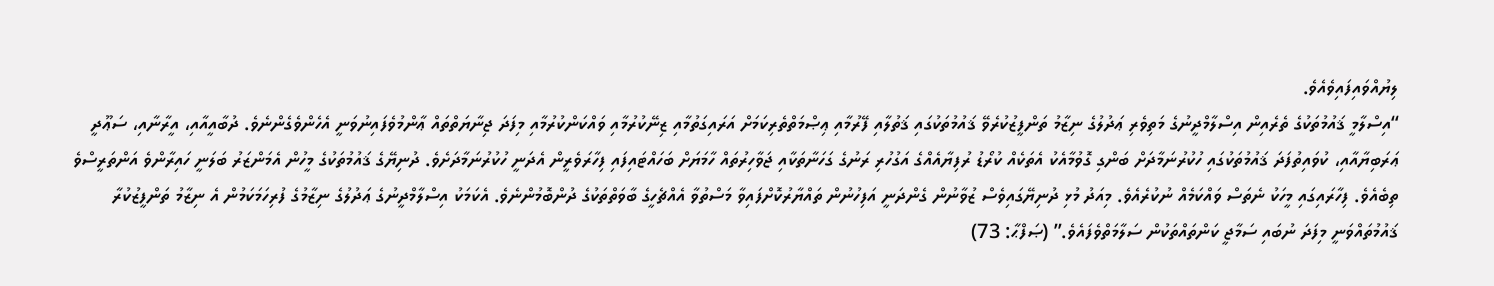ލިޔުއްވައިފައިވެއެވެ.
“އިސްލާމީ ޤައުމުތަކުގެ ތެރެއިން އިސްލާމްދީނުގެ މަތިވެރި ޢަދުލުގެ ނިޒާމު ތަންފީޒުކުރެވޭ ޤައުމުތަކުގައި ޤަތުލާއި ފޭރުމާއި ޢިޞްމަތްތެރިކަމަށް އަރައިގަތުމާއި ޒިނޭކުރުމާއި ވައްކަންކުރުމާއި މިފަދަ ޖިނާޔަތްތައް ޢާންމުވެފައިނުވަނީ އެހެންވެގެންނެވެ. ދުބާއީއާއި، އީރާނާއި، ސަޢޫދީ ޢަރަބިޔާއާއި، ކުވައިތުފަދަ ޤައުމުތަކުގައި ހުކުރުނަމާދަށް ބަންގި ގޮވުމާއެކު އެތަކެއް ކުރޯޑު ރުފިޔާއެއްގެ އަގުހުރި ރަނުގެ ގަހަނާތަކާއި ޖަވާހިރުތައް ހާމަޔަށް ބަހައްޓައިފައި ފިހާރަވެރީން އެދަނީ ހުކުރުނަމާދަށެވެ. ދުނިޔޭގެ ޤައުމުތަކުގެ މީހުން އެމަންޒަރު ބަލަނީ ހައިރާންވެ އަންތަރީސްވެ ތިބެއެވެ. ފިހާރައިގައި މީހަކު ނެތަސް ވައްކަމެއް ނުކުރެއެވެ. މިއަދު މުޅި ދުނިޔޭގައިވެސް ޒުވާނުން ގެންދަނީ އަފިހުނުން ތައްޔާރުކޮށްފައިވާ މަސްތުވާ އެއްޗެހީގެ ބާވަތްތަކުގެ ދުންބޮމުންނެވެ. އެކަމަކު އިސްލާމްދީނުގެ ޢަދުލުގެ ނިޒާމުގެ ފުރިހަމަކަމުން އެ ނިޒާމު ތަންފީޒުކުރާ ޤައުމުތައްވަނީ މިފަދަ ނުބައި ސަމާޖީ ކަންތައްތަކުން ސަލާމަތްވެފައެވެ.” (ޞަފްޙާ: 73)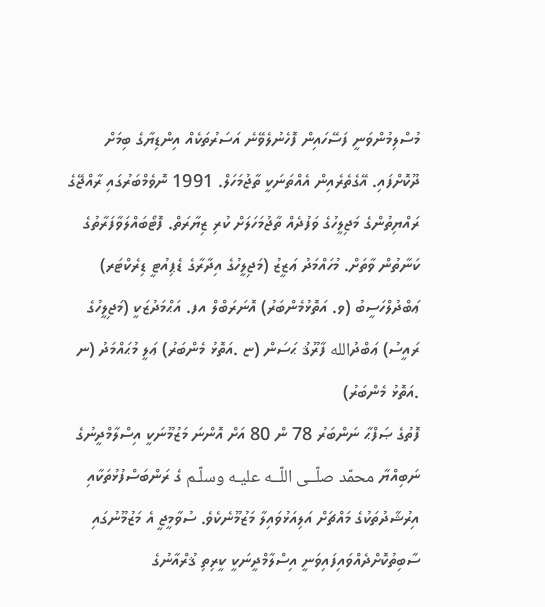މުސްލިމުންވަނީ ފަސޭހައިން ފޮހެނުލެވޭނެ އަސަރުތަކެއް އިންޑިޔާގެ ބިމަށް ދޫކޮށްފައި. އޭގެތެރެއިން އެއްތަނަކީ ތާޖުމަހަލް. 1991 ނޮވެމްބަރުގައި ރާއްޖޭގެ ރައްޔިތުންގެ މަޖިލީހުގެ ވަފުދެއް ތާޖުމަހަލަށް ކުރި ޒިޔާރަތް. ފޮޓޯބައްލަވާފަރާތުގެ ކަނާތުން ވާތަށް. މުހައްމަދު ޢަޒީޒު (މަޖިލީހުގެ އިދާރާގެ ޑެޕިއުޓީ ޑިރެކްޓަރ) ޢަބްދުލްހަސީބު (ވ. އަތޮޅުމެންބަރު) އޮނަރަބްލް އފ. އަޙްމަދުޒަކީ (މަޖިލީހުގެ ރައީސު) ޢަބްދުالله ފާރޫޤު ޙަސަން (ޏ .އަތޮޅު މެންބަރު) ޢަލީ މުޙައްމަދު (ނ .އަތޮޅު މެންބަރު)
ފޮތުގެ ޞަފްޙާ ނަންބަރު 78 ން 80 އަށް އޮންނަ މަޒުމޫނަކީ އިސްލާމްދީނުގެ ނަބިއްޔާ محمّد صلّــى اللّــه عليـه وسلّـم ގެ ރަންބަސްފުޅުތަކާއި އިރުޝާދުތަކުގެ މައްޗަށް އަލިއަޅުވައިލާ މަޒުމޫނެކެވެ. ސުވާމީޖީ އެ މަޒުމޫނުގައި ސާބިތުކޮށްދެއްވައިފައިވަނީ އިސްލާމްދީނަކީ ކީރިތި ޤުރްއާނުގެ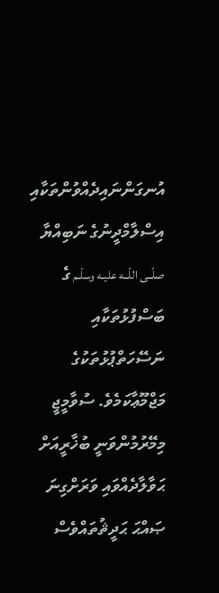އުނގަންނައިދެއްވުންތަކާއި އިސްލާމްދީނުގެ ނަބިއްޔާ صلّــى اللّــه عليـه وسلّـم ގެ ބަސްފުޅުތަކާއި ނަސޭހަތްޕުޅުތަކުގެ މަޖްމޫޢާކަމެވެ. ސުވާމީޖީ މިމޭރުމުންވަނީ ބުޚާރީއަށް ޙަވާލާދެއްވައި ވަރަށްގިނަ ޞައްޙަ ޙަދީޘުތައްވެސް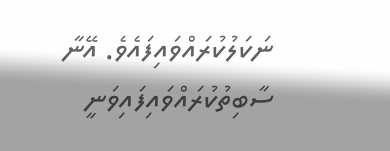ނަކަލުކުރައްވައިފައެވެ. އޭނާ ސާބިތުކުރައްވައިފައިވަނީ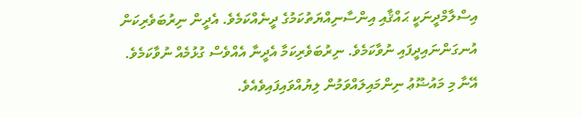އިސްލާމްދީނަކީ ޙައްޤާއި އިންސާނިއްޔަތުކަމުގެ ދީނެއްކަމެވެ. އެދީން ނިރުބަވެރިކަން އުނގަންނައިދީފައި ނުވާކަމެވެ. ނިރުބަވެރިކަމާ އެދީނާ އެއްވެސް ގުޅުމެއް ނުވާކަމެވެ. އޭނާ މި މައުޟޫޢު ނިންމައިލައްވަމުން ލިޔުއްވައިފައިވެއެވެ.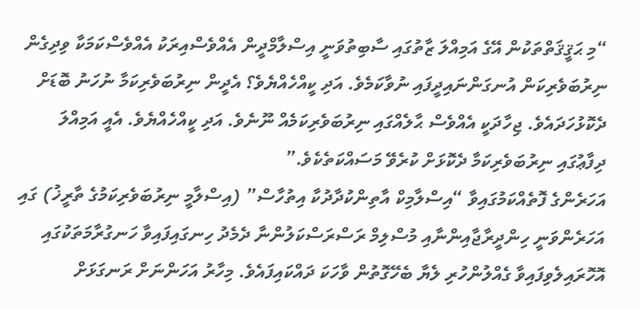“މި ޙަޤީޤަތްތަކުން އޭގެ އަމިއްލަ ޒާތުގައި ސާބިތުވަނީ އިސްލާމްދީން އެއްވެސްއިރަކު އެއްވެސްކަމަކާ ވިދިގެން ނިރުބަވެރިކަން އުނގަންނައިދީފައި ނުވާކަމެވެ. އަދި ކީއްހެއްޔެވެ؟ އެދީން ނިރުބަވެރިކަމާ ނުހަނު ބޮޑަށް ދެކޮޅުހަދައެވެ. ޖިހާދަކީ އެއްވެސް ޙާލެއްގައި ނިރުބަވެރިކަމެއް ނޫނެވެ. އަދި ކީއްހެއްޔެވެ. އެއީ އަމިއްލަ ދިފާޢުގައި ނިރުބަވެރިކަމާ ދެކޮޅަށް ކުރެވޭ މަސައްކަތެކެވެ.”
އަހަރެންގެ ފޮތެއްކަމުގައިވާ “އިސްލާމިކް އާތިންކުދާދުކާ އިތުހާސް” (އިސްލާމީ ނިރުބަވެރިކަމުގެ ތާރީޚު) ގައި އަހަރެންވަނީ ހިންދީރާޖާއިންނާއި މުސްލިމް ރަސްރަސްކަލުންނާ ދެމެދު ހިނގައިފައިވާ ހަނގުރާމަތަކުގައި އޮހޮރައިލެވިފައިވާ ގެއްލުންހުރި ލެޔާ ބެހޭގޮތުން ވާހަކަ ދައްކައިފައެވެ. މިހާރު އަހަންނަށް ރަނގަޅަށް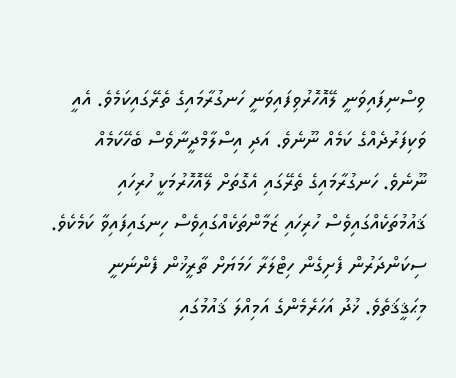ވިސްނިފައިވަނީ ލޭއޮހޮރުވިފައިވަނީ ހަނގުރާމައިގެ ތެރޭގައިކަމެވެ. އެއީ ވަކިފަރުދެއްގެ ކަމެއް ނޫނެވެ. އަދި އިސްލާމްދީނާވެސް ބެހޭކަމެއް ނޫނެވެ. ހަނގުރާމައިގެ ތެރޭގައި އެގޮތަށް ލޭއޮހޮރުމަކީ ހުރިހައި ޤައުމުތަކެއްގައިވެސް ހުރިހައި ޒަމާންތަކެއްގައިވެސް ހިނގައިފައިވާ ކަމެކެވެ. ސިކަންދަރުން ފެށިގެން ހިޓްލަރާ ހަމަޔަށް ތާރީޚުން ފެންނަނީ މިޙަޤީޤަތެވެ. ޚުދު އަހަރެމެންގެ އަމިއްލަ ޤައުމުގައި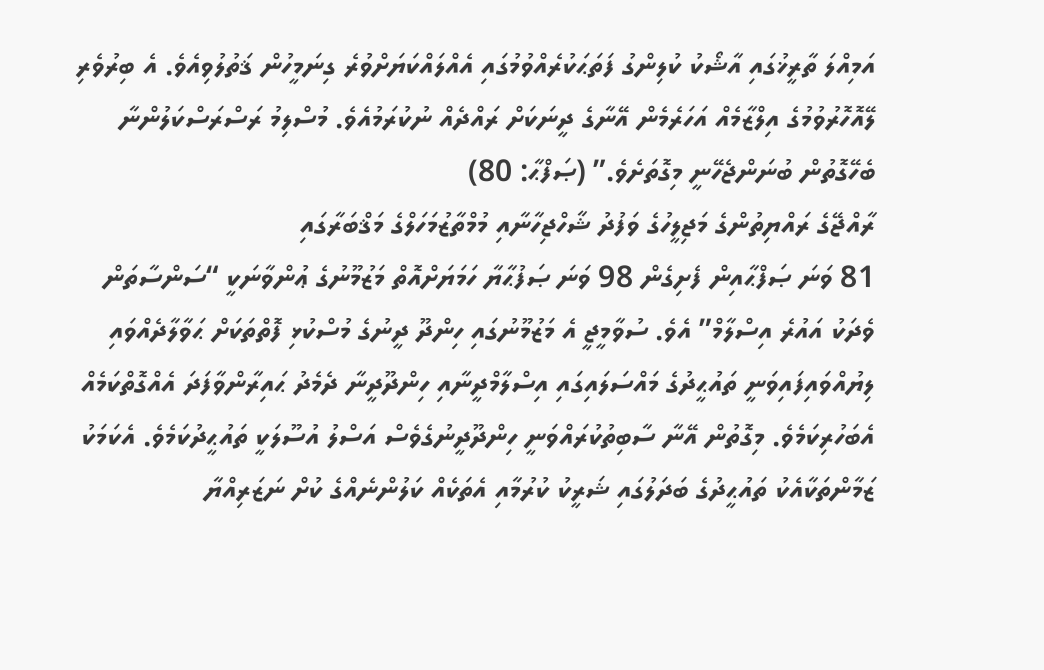އަމިއްލަ ތާރީޚުގައި އާޝޯކު ކުލިންގު ފަތަޙަކުރެއްވުމުގައި އެއްލައްކަޔަށްވުރެ ގިނަމީހުން ޤަތުލުވިއެވެ. އެ ބިރުވެރި ލޭއޮހޮރުވުމުގެ އިލްޒާމެއް އަހަރެމެން އޭނާގެ ދީނަކަށް ރައްދެއް ނުކުރަމުއެވެ. މުސްލިމު ރަސްރަސްކަލުންނާ ބެހޭގޮތުން ބުނަންޖެހޭނީ މިގޮތަށެވެ.” (ޞަފްޙާ: 80)
ރާއްޖޭގެ ރައްޔިތުންގެ މަޖިލީހުގެ ވަފުދު ޝާހްޖިހާނާއި މުމްތާޒުމަހަލްގެ މަޤްބަރާގައި
81 ވަނަ ޞަފްޙާއިން ފެށިގެން 98 ވަނަ ޞަފުޙާޔާ ހަމަޔަށްއޮތް މަޒުމޫނުގެ ޢުންވާނަކީ “ސަންސާތަން ވެދަކު އައުރެ އިސްލާމް” އެވެ. ސުވާމީޖީ އެ މަޒުމޫނުގައި ހިންދޫ ދީނުގެ މުސްކުޅި ފޮތްތަކަށް ޙަވާލާދެއްވައި ލިޔުއްވައިފައިވަނީ ތައުޙީދުގެ މައްސަލައިގައި އިސްލާމްދީނާއި ހިންދޫދީނާ ދެމެދު ޙައިރާންވާފަދަ އެއްގޮތްކަމެއް އެބަހުރިކަމެވެ. މިގޮތުން އޭނާ ސާބިތުކުރައްވަނީ ހިންދޫދީނުގެވެސް އަސްލު އުސޫލަކީ ތައުޙީދުކަމެވެ. އެކަމަކު ޒަމާންތަކާއެކު ތައުޙީދުގެ ބަދަލުގައި ޝަރީކު ކުރުމާއި އެތަކެއް ކަލުންނެއްގެ ކުށް ނަޒަރިއްޔާ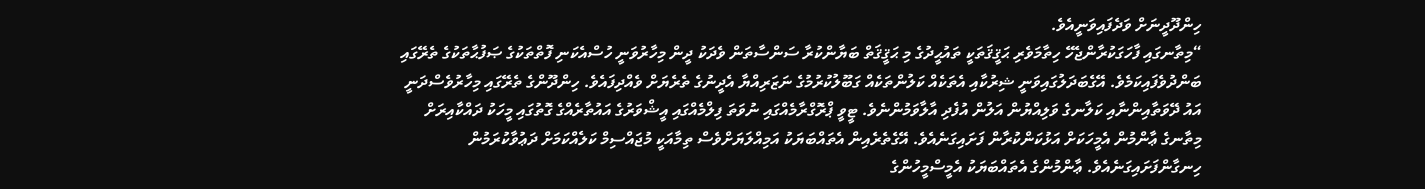ހިންދޫދީނަށް ވަދެފައިވަނީއެވެ.
“މިތާނގައި ފާހަގަކުރާންޖެހޭ ހިތާމަވެރި ޙަޤީޤަތަކީ ތައުޙީދުގެ މި ޙަޤީޤަތް ބަޔާންކުރާ ސަންސާތަން ވެދަކު ދީން މިހާރުވަނީ ހުސްއެކަނި ފޮތްތަކުގެ ޞަފުޙާތަކުގެ ތެރޭގައި ބަންދުވެފައިކަމެވެ. އޭގެބަދަލުގައިވަނީ ޝިރުކާއި އެތަކެއް ކަލުންތަކެއް ގަބޫލުކުރުމުގެ ނަޒަރިއްޔާ އެދީނުގެ ތެރެޔަށް ވެއްދިފައެވެ. ހިންދޫންގެ ތެރޭގައި މިހާރުވެސްދަނީ އައު ދޭވަތާއިންނާއި ކަލާނގެ ވަލިއްޔުން އަލުން އުފެދި އާލާވަމުންނެވެ. ޓީވީ ޕްރޮގްރާމެއްގައި ނުވަތަ ފިލްމެއްގައި އީޝްވަރުގެ އައުތާރެއްގެ ގޮތުގައި މީހަކު ދައްކާއިރަށް މިތާނގެ ޢާންމުން އެމީހަކަށް އަޅުކަންކުރާން ފަށައިގަނެއެވެ. އޭގެތެރެއިން އެތައްބަޔަކު އަމިއްލަޔަށްވެސް ތިމާއަކީ މުޖައްސިމް ކަލެއްކަމަށް ދަޢުވާކުރަމުން ހިނގާންފަށައިގަނެއެވެ. ޢާންމުންގެ އެތައްބަޔަކު އެމީސްމީހުންގެ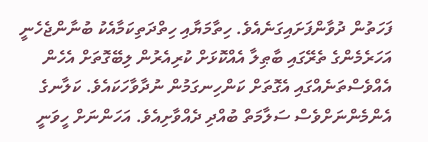ފަހަތުން ދުވާންފަށައިގަނެއެވެ. ހިތާމަޔާއި ހިތްދަތިކަމާއެކު ބުނާންޖެހެނީ އަހަރެމެންގެ ތެރޭގައި ބާޠިލާ އެއްކޮޅަށް ކުރިއެރުން ލިބޭގޮތަށް އެހެން އެއްވެސްތަނެއްގައި އެގޮތަށް ކަންހިނގަމުން ނުދާވާހަކައެވެ. ކަލާނގެ އެންމެންނަށްވެސް ސަލާމަތް ބުއްދި ދެއްވާށިއެވެ. އަހަންނަށް ހީވަނީ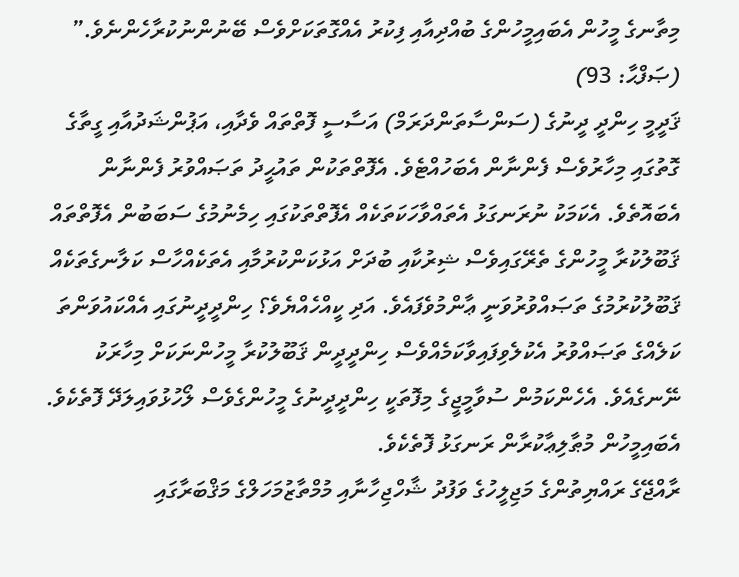މިތާނގެ މީހުން އެބައިމީހުންގެ ބުއްދިއާއި ފިކުރު އެއްގޮތަކަށްވެސް ބޭނުންނުކުރާހެންނެވެ.” (ޞަފްޙާ: 93)
ޤަދީމީ ހިންދީ ދީނުގެ (ސަންސާތަންދަރަމް) އަސާސީ ފޮތްތައް ވެދާއި، އަޕުންޝަދުއާއި ގީތާގެ ގޮތުގައި މިހާރުވެސް ފެންނާން އެބަހުއްޓެވެ. އެފޮތްތަކުން ތައުޙީދު ތަޞައްވުރު ފެންނާން އެބައޮތެވެ. އެކަމަކު ނުރަނގަޅު އެތައްވާހަކަތަކެއް އެފޮތްތަކުގައި ހިމެނުމުގެ ސަބަބުން އެފޮތްތައް ޤަބޫލުކުރާ މީހުންގެ ތެރޭގައިވެސް ޝިރުކާއި ބުދަށް އަޅުކަންކުރުމާއި އެތަކެއްހާސް ކަލާނގެތަކެއް ޤަބޫލުކުރުމުގެ ތަޞައްވުރުވަނީ ޢާންމުވެފައެވެ. އަދި ކީއްހެއްޔެވެ؟ ހިންދީދީނުގައި އެއްކައުވަންތަ ކަލެއްގެ ތަޞައްވުރު އެކުލެވިފައިވާކަމެއްވެސް ހިންދީދީން ޤަބޫލުކުރާ މީހުންނަކަށް މިހާރަކު ނޭނގެއެވެ. އެހެންކަމުން ސުވާމީޖީގެ މިފޮތަކީ ހިންދީދީނުގެ މީހުންގެވެސް ލޯހުޅުވައިލަދޭ ފޮތެކެވެ. އެބައިމީހުން މުޠާލިޢާކުރާން ރަނގަޅު ފޮތެކެވެ.
ރާއްޖޭގެ ރައްޔިތުންގެ މަޖިލީހުގެ ވަފުދު ޝާހްޖިހާނާއި މުމްތާޒުމަހަލްގެ މަޤްބަރާގައި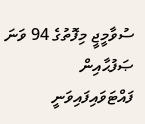ސުވާމީޖީ މިފޮތުގެ 94 ވަނަ ޞަފުޙާއިން ފައްޓަވައިފައިވަނީ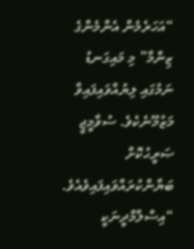“އަހަރެމެން އެންމެންގެ ޒިންމާ” މި މައިގަނޑު ނަމުގައި ލިޔުއްވައިފައިވާ މަޒުމޫނެކެވެ. ސުވާމީޖީ ޞަރީޙުކޮށް ބަޔާންކުރައްވައިފައިވެއެވެ. “އިސްލާމްދީނަކީ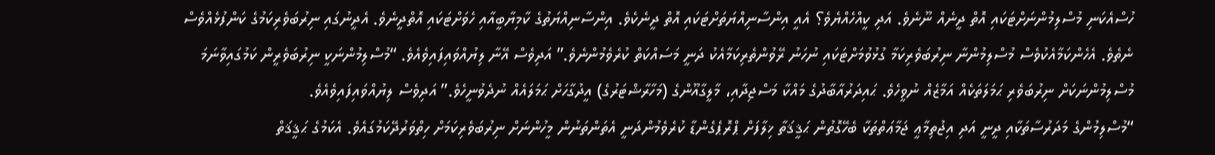ހުސްއެކަނި މުސްލިމުންނަށްޓަކައި އޮތް ދީނެއް ނޫނެވެ. އަދި ކީއްހެއްޔެވެ؟ އެއީ އިންސާނިއްޔަތަށްޓަކައި އޮތް ދީނެކެވެ. އިންސާނިއްޔަތުގެ ކާމިޔާބީއާއި ހެވަށްޓަކައި އޮތްދީނެވެ. އެދީނުގައި ނިރުބަވެރިކަމުގެ ކަންފުޅެއްވެސް ނެތެވެ. އެހެންކަމާއެކުވެސް މުސްލިމުންނާ ނިރުބަވެރިކަމާ ގުޅުވުމަށްޓަކައި ނުހަނު ރޭވުންތެރިކަމާއެކު ދަނީ މަސައްކަތް ކުރެވެމުންނެވެ.” އަދިވެސް އޭނާ ލިޔުއްވައިފައިވެއެވެ. “މުސްލިމުންނަކީ ނިރުބަވެރީން ކަމުގައިވާނަމަ މުސްލިމުންނަކަށް ނިރުބަވެރި ޙަމަލަތަކެއް އަމާޒެއް ނުވީހެވެ. ޙައިދަރުއާބާދުގެ މައްކާ މަސްޖިދާއި، މާލީގާއޫންގެ (މަހާރާޝްޓަރުގެ) އީދުގާހަށް ޙަމަލައެއް ނުދެވުނީހެވެ.” އަދިވެސް ލިޔުއްވައިފައިވެއެވެ.
“މުސްލިމުންގެ މަދަރުސާތަކާއި ދީނީ އަދި އިޖުތިމާޢީ ޖަމާޢަތްތަކާ ބެހޭގޮތުން ޙަޤީޤަތާ ޚިލާފަށް ޕްރޮޕެގެންޑާ ކުރެވެމުންދަނީ އެތަންތަނުން މީހުންނަށް ނިރުބަވެރިކަމަށް ހިތްވަރުދޭކަމުގައެވެ. އެކަމުގެ ޙަޤީޤަތް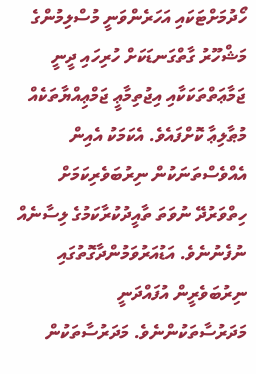ހޯދުމަށްޓަކައި އަހަރެންވަނީ މުސްލިމުންގެ މަޝްހޫރު ގާތްގަނޑަކަށް ހުރިހައި ދީނީ ޖަމާޢަތްތަކަކާއި އިޖުތިމާޢީ ޖަމްޢިއްޔާތަކެއް މުޠާލިޢާ ކޮށްފައެވެ. އެކަމަކު އެއިން އެއްވެސްތަނަކުން ނިރުބަވެރިކަމަށް ހިތްވަރުދޭ ނުވަތަ ތާއީދުކުރާކަމުގެ ލިސާނެއް ނުފެނުނެވެ. އަޑުއަރުވަމުންދާގޮތުގައި ނިރުބަވެރީން އުފައްދަނީ މަދަރުސާތަކުންނެވެ. މަދަރުސާތަކުން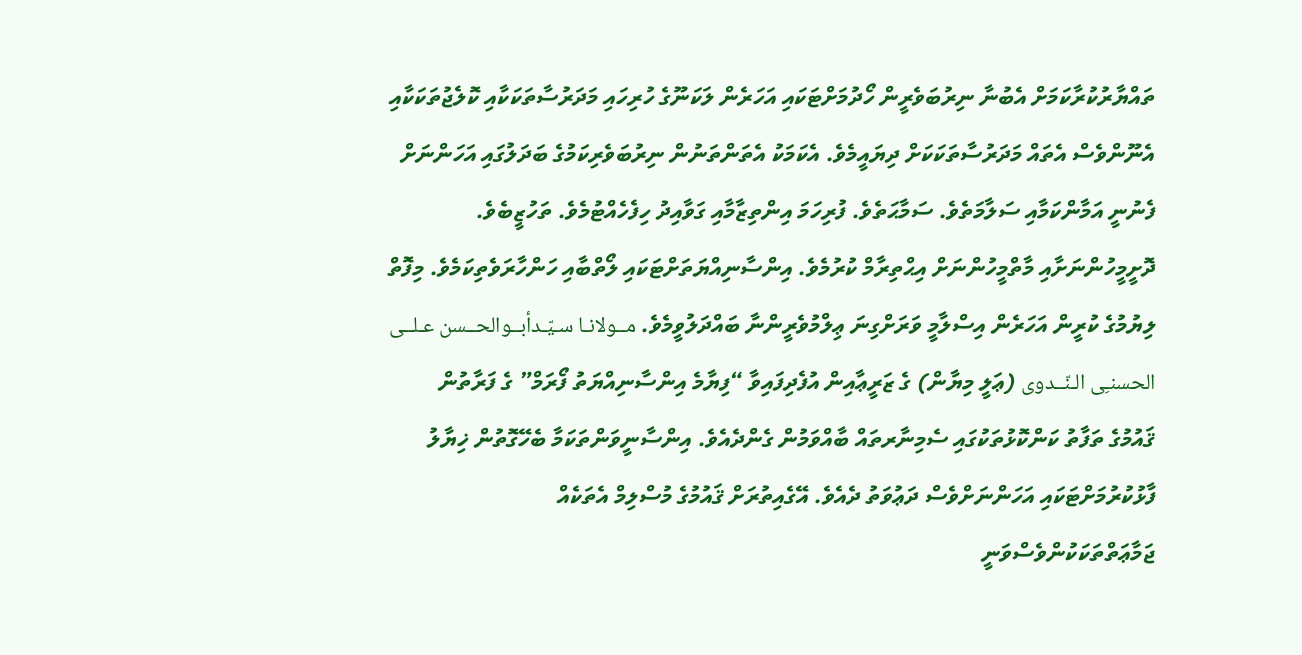ތައްޔާރުކުރާކަމަށް އެބުނާ ނިރުބަވެރީން ހޯދުމަށްޓަކައި އަހަރެން ލަކަނޫގެ ހުރިހައި މަދަރުސާތަކަކާއި ކޮލެޖުތަކަކާއި އެނޫންވެސް އެތައް މަދަރުސާތަކަކަށް ދިޔައީމެވެ. އެކަމަކު އެތަންތަނުން ނިރުބަވެރިކަމުގެ ބަދަލުގައި އަހަންނަށް ފެނުނީ އަމާންކަމާއި ސަލާމަތެވެ. ސަމާޙަތެވެ. ފުރިހަމަ އިންތިޒާމާއި ގަވާއިދު ހިފެހެއްޓުމެވެ. ތަހުޒީބެވެ. ދޮށީމީހުންނަށާއި މާތްމީހުންނަށް އިޙްތިރާމް ކުރުމެވެ. އިންސާނިއްޔަތަށްޓަކައި ލޯތްބާއި ހަންހާރަވެތިކަމެވެ. މިފޮތް ލިޔުމުގެ ކުރީން އަހަރެން އިސްލާމީ ވަރަށްގިނަ ޢިލްމުވެރީންނާ ބައްދަލުވީމެވެ. مــولانـا سـيّـدأبــوالحــسن عـلــى الحسنـِى الـنّــدوى (ޢަލީ މިޔާން) ގެ ޒަރީޢާއިން އުފެދިފައިވާ “ފިޔާމެ އިންސާނިއްޔަތު ފޯރަމް” ގެ ފަރާތުން ޤައުމުގެ ތަފާތު ކަންކޮޅުތަކުގައި ސެމިނާރތައް ބާއްވަމުން ގެންދެއެވެ. އިންސާނީވަންތަކަމާ ބެހޭގޮތުން ޚިޔާލު ފާޅުކުރުމަށްޓަކައި އަހަންނަށްވެސް ދަޢުވަތު ދެއެވެ. އޭގެއިތުރަށް ޤައުމުގެ މުސްލިމް އެތަކެއް ޖަމާޢަތްތަކަކުންވެސްވަނީ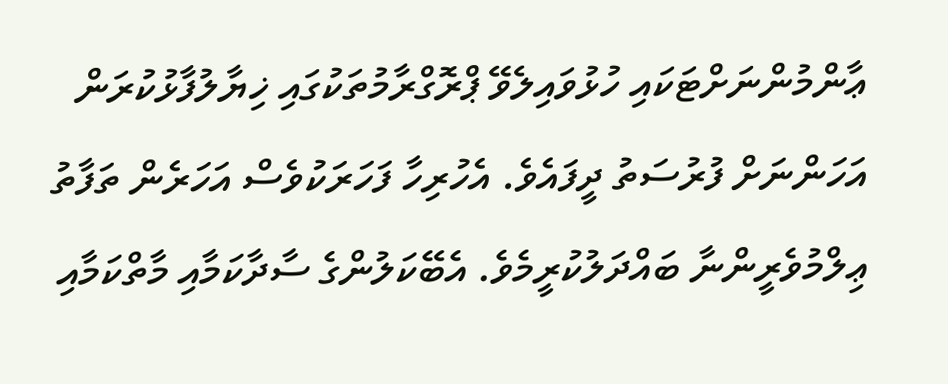ޢާންމުންނަށްޓަކައި ހުޅުވައިލެވޭ ޕްރޮގްރާމުތަކުގައި ޚިޔާލުފާޅުކުރަން އަހަންނަށް ފުރުސަތު ދީފައެވެ. އެހުރިހާ ފަހަރަކުވެސް އަހަރެން ތަފާތު ޢިލްމުވެރީންނާ ބައްދަލުކުރީމެވެ. އެބޭކަލުންގެ ސާދާކަމާއި މާތްކަމާއި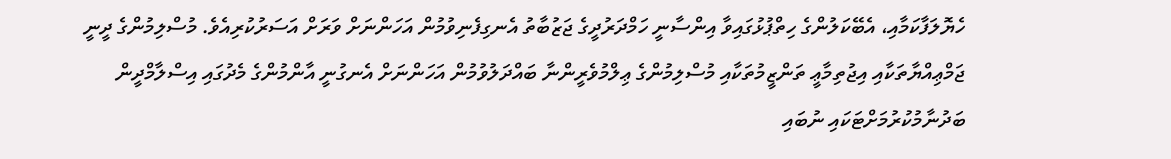ހެޔޮލަފާކަމާއި، އެބޭކަލުންގެ ހިތްޕުޅުގައިވާ އިންސާނީ ހަމްދަރުދީގެ ޖަޒުބާތު އެނގިފެނިވުމުން އަހަންނަށް ވަރަށް އަސަރުކުރިއެވެ. މުސްލިމުންގެ ދީނީ ޖަމްޢިއްޔާތަކާއި އިޖުތިމާޢީ ތަންޒީމުތަކާއި މުސްލިމުންގެ ޢިލްމުވެރީންނާ ބައްދަލުވުމުން އަހަންނަށް އެނގުނީ އާންމުންގެ މެދުގައި އިސްލާމްދީން ބަދުނާމުކުރުމަށްޓަކައި ނުބައި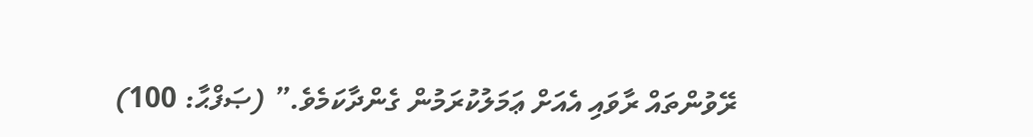ރޭވުންތައް ރާވައި އެއަށް ޢަމަލުކުރަމުން ގެންދާކަމެވެ.” (ޞަފްޙާ: 100)